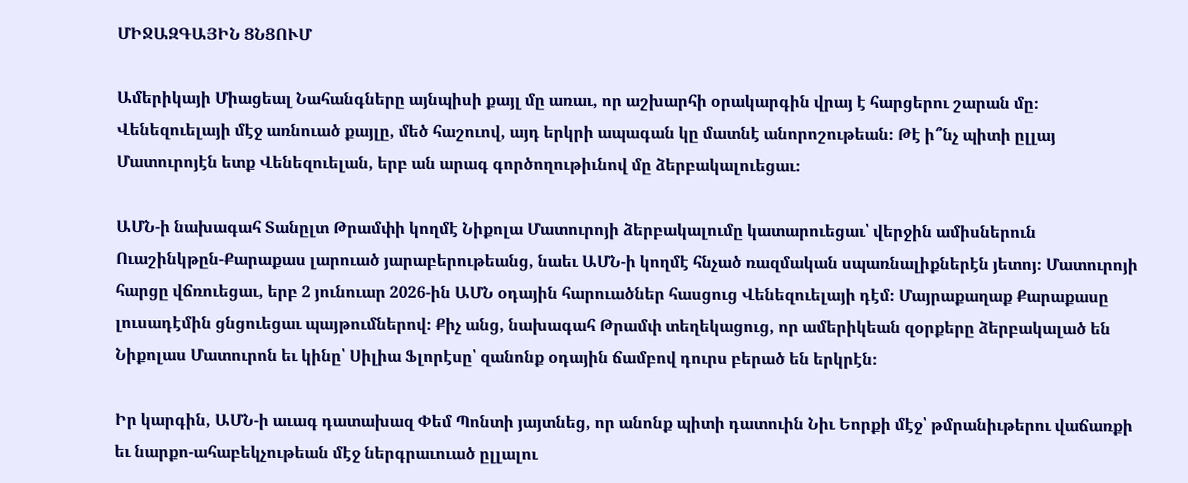ՄԻՋԱԶԳԱՅԻՆ ՑՆՑՈՒՄ

Ամերիկայի Միացեալ Նահանգները այնպիսի քայլ մը առաւ, որ աշխարհի օրակարգին վրայ է հարցերու շարան մը։ Վենեզուելայի մէջ առնուած քայլը, մեծ հաշուով, այդ երկրի ապագան կը մատնէ անորոշութեան։ Թէ ի՞նչ պիտի ըլլայ Մատուրոյէն ետք Վենեզուելան, երբ ան արագ գործողութիւնով մը ձերբակալուեցաւ։

ԱՄՆ-ի նախագահ Տանըլտ Թրամփի կողմէ Նիքոլա Մատուրոյի ձերբակալումը կատարուեցաւ՝ վերջին ամիսներուն Ուաշինկթըն-Քարաքաս լարուած յարաբերութեանց, նաեւ ԱՄՆ-ի կողմէ հնչած ռազմական սպառնալիքներէն յետոյ։ Մատուրոյի հարցը վճռուեցաւ, երբ 2 յունուար 2026-ին ԱՄՆ օդային հարուածներ հասցուց Վենեզուելայի դէմ։ Մայրաքաղաք Քարաքասը լուսադէմին ցնցուեցաւ պայթումներով։ Քիչ անց, նախագահ Թրամփ տեղեկացուց, որ ամերիկեան զօրքերը ձերբակալած են Նիքոլաս Մատուրոն եւ կինը՝ Սիլիա Ֆլորէսը՝ զանոնք օդային ճամբով դուրս բերած են երկրէն։

Իր կարգին, ԱՄՆ-ի աւագ դատախազ Փեմ Պոնտի յայտնեց, որ անոնք պիտի դատուին Նիւ Եորքի մէջ՝ թմրանիւթերու վաճառքի եւ նարքո-ահաբեկչութեան մէջ ներգրաւուած ըլլալու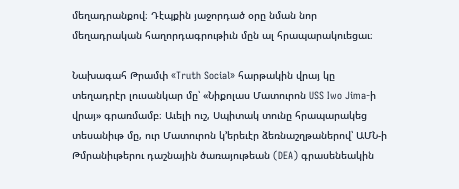մեղադրանքով։ Դէպքին յաջորդած օրը նման նոր մեղադրական հաղորդագրութիւն մըն ալ հրապարակուեցաւ։

Նախագահ Թրամփ «Truth Social» հարթակին վրայ կը տեղադրէր լուսանկար մը՝ «Նիքոլաս Մատուրոն USS Iwo Jima-ի վրայ» գրառմամբ։ Աւելի ուշ, Սպիտակ տունը հրապարակեց տեսանիւթ մը, ուր Մատուրոն կ՚երեւէր ձեռնաշղթաներով՝ ԱՄՆ-ի Թմրանիւթերու դաշնային ծառայութեան (DEA) գրասենեակին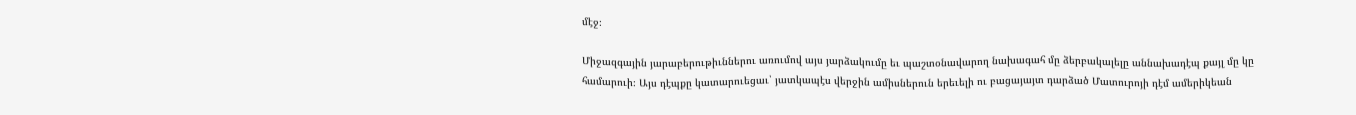մէջ։

Միջազգային յարաբերութիւններու առումով այս յարձակումը եւ պաշտօնավարող նախագահ մը ձերբակալելը աննախադէպ քայլ մը կը համարուի։ Այս դէպքը կատարուեցաւ՝ յատկապէս վերջին ամիսներուն երեւելի ու բացայայտ դարձած Մատուրոյի դէմ ամերիկեան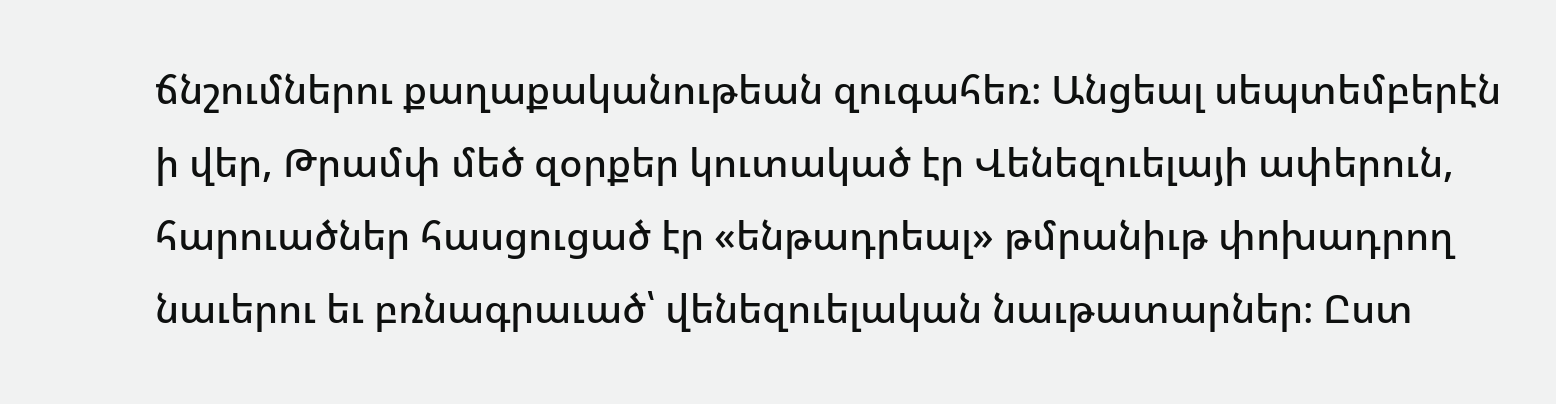ճնշումներու քաղաքականութեան զուգահեռ։ Անցեալ սեպտեմբերէն ի վեր, Թրամփ մեծ զօրքեր կուտակած էր Վենեզուելայի ափերուն, հարուածներ հասցուցած էր «ենթադրեալ» թմրանիւթ փոխադրող նաւերու եւ բռնագրաւած՝ վենեզուելական նաւթատարներ։ Ըստ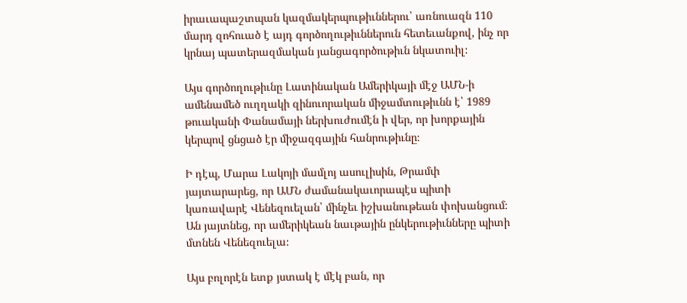իրաւապաշտպան կազմակերպութիւններու՝ առնուազն 110 մարդ զոհուած է այդ գործողութիւններուն հետեւանքով, ինչ որ կրնայ պատերազմական յանցագործութիւն նկատուիլ։

Այս գործողութիւնը Լատինական Ամերիկայի մէջ ԱՄՆ-ի ամենամեծ ուղղակի զինուորական միջամտութիւնն է՝ 1989 թուականի Փանամայի ներխուժումէն ի վեր, որ խորքային կերպով ցնցած էր միջազգային հանրութիւնը։

Ի դէպ, Մարա Լակոյի մամլոյ ասուլիսին, Թրամփ յայտարարեց, որ ԱՄՆ ժամանակաւորապէս պիտի կառավարէ Վենեզուելան՝ մինչեւ իշխանութեան փոխանցում։ Ան յայտնեց, որ ամերիկեան նաւթային ընկերութիւնները պիտի մտնեն Վենեզուելա։

Այս բոլորէն ետք յստակ է մէկ բան, որ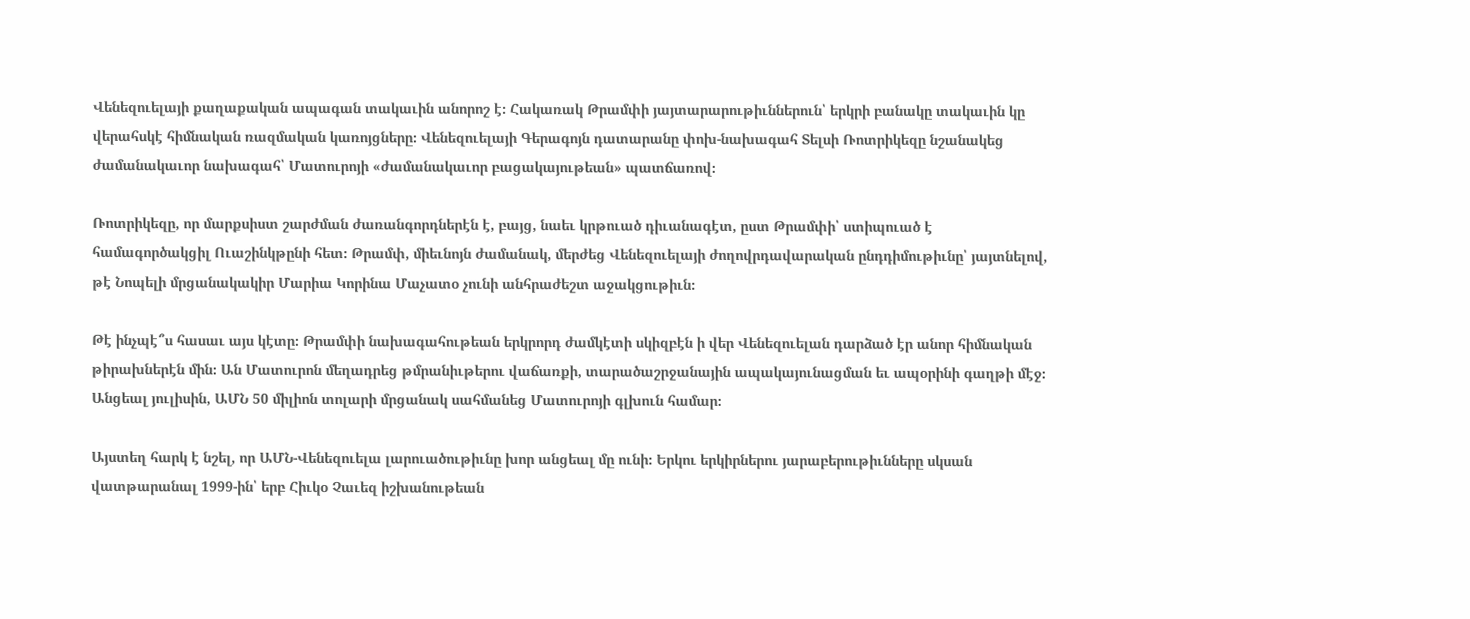Վենեզուելայի քաղաքական ապագան տակաւին անորոշ է։ Հակառակ Թրամփի յայտարարութիւններուն՝ երկրի բանակը տակաւին կը վերահսկէ հիմնական ռազմական կառոյցները։ Վենեզուելայի Գերագոյն դատարանը փոխ-նախագահ Տելսի Ռոտրիկեզը նշանակեց ժամանակաւոր նախագահ՝ Մատուրոյի «ժամանակաւոր բացակայութեան» պատճառով։

Ռոտրիկեզը, որ մարքսիստ շարժման ժառանգորդներէն է, բայց, նաեւ կրթուած դիւանագէտ, ըստ Թրամփի՝ ստիպուած է համագործակցիլ Ուաշինկթընի հետ։ Թրամփ, միեւնոյն ժամանակ, մերժեց Վենեզուելայի ժողովրդավարական ընդդիմութիւնը՝ յայտնելով, թէ Նոպելի մրցանակակիր Մարիա Կորինա Մաչատօ չունի անհրաժեշտ աջակցութիւն։

Թէ ինչպէ՞ս հասաւ այս կէտը։ Թրամփի նախագահութեան երկրորդ ժամկէտի սկիզբէն ի վեր Վենեզուելան դարձած էր անոր հիմնական թիրախներէն մին։ Ան Մատուրոն մեղադրեց թմրանիւթերու վաճառքի, տարածաշրջանային ապակայունացման եւ ապօրինի գաղթի մէջ։ Անցեալ յուլիսին, ԱՄՆ 50 միլիոն տոլարի մրցանակ սահմանեց Մատուրոյի գլխուն համար։

Այստեղ հարկ է նշել, որ ԱՄՆ-Վենեզուելա լարուածութիւնը խոր անցեալ մը ունի։ Երկու երկիրներու յարաբերութիւնները սկսան վատթարանալ 1999-ին՝ երբ Հիւկօ Չաւեզ իշխանութեան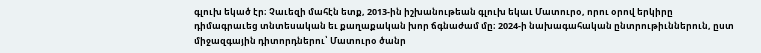գլուխ եկած էր։ Չաւեզի մահէն ետք, 2013-ին իշխանութեան գլուխ եկաւ Մատուրօ, որու օրով երկիրը դիմագրաւեց տնտեսական եւ քաղաքական խոր ճգնաժամ մը։ 2024-ի նախագահական ընտրութիւններուն, ըստ միջազգային դիտորդներու՝ Մատուրօ ծանր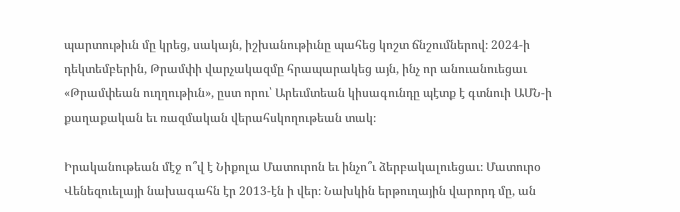պարտութիւն մը կրեց, սակայն, իշխանութիւնը պահեց կոշտ ճնշումներով։ 2024-ի դեկտեմբերին, Թրամփի վարչակազմը հրապարակեց այն, ինչ որ անուանուեցաւ «Թրամփեան ուղղութիւն», ըստ որու՝ Արեւմտեան կիսագունդը պէտք է գտնուի ԱՄՆ-ի քաղաքական եւ ռազմական վերահսկողութեան տակ։

Իրականութեան մէջ ո՞վ է Նիքոլա Մատուրոն եւ ինչո՞ւ ձերբակալուեցաւ։ Մատուրօ Վենեզուելայի նախագահն էր 2013-էն ի վեր։ Նախկին երթուղային վարորդ մը, ան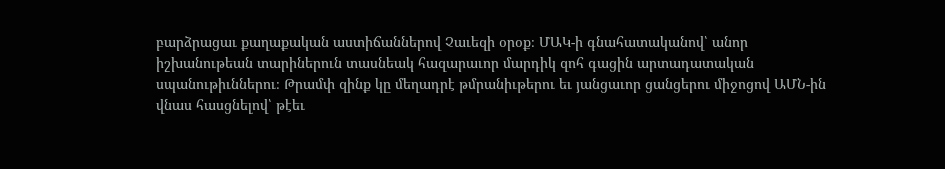բարձրացաւ քաղաքական աստիճաններով Չաւեզի օրօք։ ՄԱԿ-ի գնահատականով՝ անոր իշխանութեան տարիներուն տասնեակ հազարաւոր մարդիկ զոհ գացին արտադատական սպանութիւններու։ Թրամփ զինք կը մեղադրէ թմրանիւթերու եւ յանցաւոր ցանցերու միջոցով ԱՄՆ-ին վնաս հասցնելով՝ թէեւ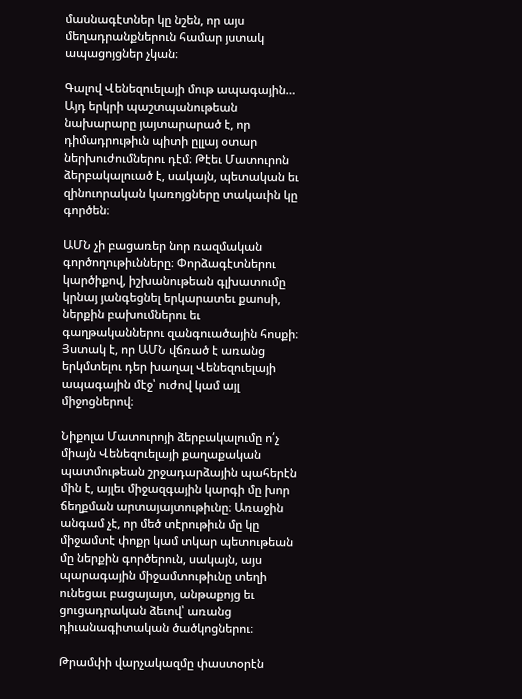մասնագէտներ կը նշեն, որ այս մեղադրանքներուն համար յստակ ապացոյցներ չկան։

Գալով Վենեզուելայի մութ ապագային… Այդ երկրի պաշտպանութեան նախարարը յայտարարած է, որ դիմադրութիւն պիտի ըլլայ օտար ներխուժումներու դէմ։ Թէեւ Մատուրոն ձերբակալուած է, սակայն, պետական եւ զինուորական կառոյցները տակաւին կը գործեն։

ԱՄՆ չի բացառեր նոր ռազմական գործողութիւնները։ Փորձագէտներու կարծիքով, իշխանութեան գլխատումը կրնայ յանգեցնել երկարատեւ քաոսի, ներքին բախումներու եւ գաղթականներու զանգուածային հոսքի։ Յստակ է, որ ԱՄՆ վճռած է առանց երկմտելու դեր խաղալ Վենեզուելայի ապագային մէջ՝ ուժով կամ այլ միջոցներով։

Նիքոլա Մատուրոյի ձերբակալումը ո՛չ միայն Վենեզուելայի քաղաքական պատմութեան շրջադարձային պահերէն մին է, այլեւ միջազգային կարգի մը խոր ճեղքման արտայայտութիւնը։ Առաջին անգամ չէ, որ մեծ տէրութիւն մը կը միջամտէ փոքր կամ տկար պետութեան մը ներքին գործերուն, սակայն, այս պարագային միջամտութիւնը տեղի ունեցաւ բացայայտ, անթաքոյց եւ ցուցադրական ձեւով՝ առանց դիւանագիտական ծածկոցներու։

Թրամփի վարչակազմը փաստօրէն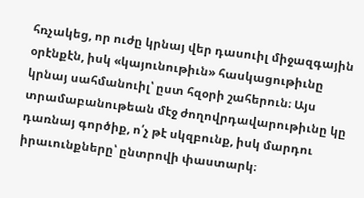հռչակեց, որ ուժը կրնայ վեր դասուիլ միջազգային օրէնքէն, իսկ «կայունութիւն» հասկացութիւնը կրնայ սահմանուիլ՝ ըստ հզօրի շահերուն։ Այս տրամաբանութեան մէջ ժողովրդավարութիւնը կը դառնայ գործիք, ո՛չ թէ սկզբունք, իսկ մարդու իրաւունքները՝ ընտրովի փաստարկ։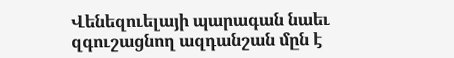Վենեզուելայի պարագան նաեւ զգուշացնող ազդանշան մըն է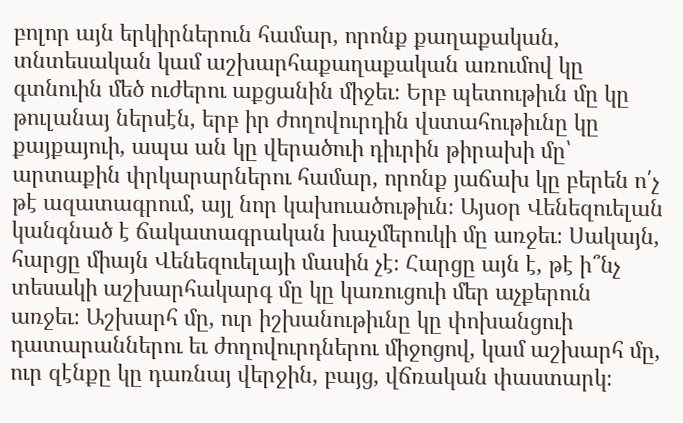բոլոր այն երկիրներուն համար, որոնք քաղաքական, տնտեսական կամ աշխարհաքաղաքական առումով կը գտնուին մեծ ուժերու աքցանին միջեւ։ Երբ պետութիւն մը կը թուլանայ ներսէն, երբ իր ժողովուրդին վստահութիւնը կը քայքայուի, ապա ան կը վերածուի դիւրին թիրախի մը՝ արտաքին փրկարարներու համար, որոնք յաճախ կը բերեն ո՛չ թէ ազատագրում, այլ նոր կախուածութիւն։ Այսօր Վենեզուելան կանգնած է ճակատագրական խաչմերուկի մը առջեւ։ Սակայն, հարցը միայն Վենեզուելայի մասին չէ։ Հարցը այն է, թէ ի՞նչ տեսակի աշխարհակարգ մը կը կառուցուի մեր աչքերուն առջեւ։ Աշխարհ մը, ուր իշխանութիւնը կը փոխանցուի դատարաններու եւ ժողովուրդներու միջոցով, կամ աշխարհ մը, ուր զէնքը կը դառնայ վերջին, բայց, վճռական փաստարկ։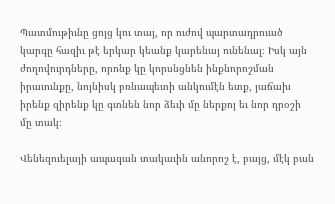Պատմութիւնը ցոյց կու տայ, որ ուժով պարտադրուած կարգը հազիւ թէ երկար կեանք կարենայ ունենալ։ Իսկ այն ժողովուրդները, որոնք կը կորսնցնեն ինքնորոշման իրաւունքը, նոյնիսկ բռնապետի անկումէն ետք, յաճախ իրենք զիրենք կը գտնեն նոր ձեւի մը ներքոյ եւ նոր դրօշի մը տակ։

Վենեզուելայի ապագան տակաւին անորոշ է, բայց, մէկ բան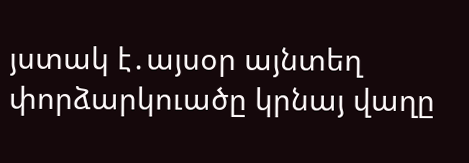յստակ է․այսօր այնտեղ փորձարկուածը կրնայ վաղը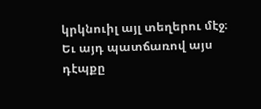կրկնուիլ այլ տեղերու մէջ։ Եւ այդ պատճառով այս դէպքը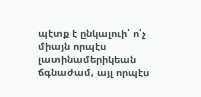պէտք է ընկալուի՝ ո՛չ միայն որպէս լատինամերիկեան ճգնաժամ, այլ որպէս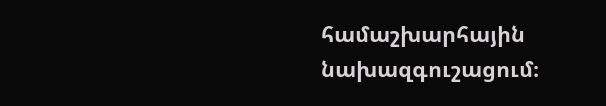համաշխարհային նախազգուշացում։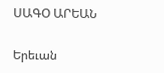ՍԱԳՕ ԱՐԵԱՆ

Երեւան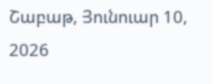Շաբաթ, Յունուար 10, 2026